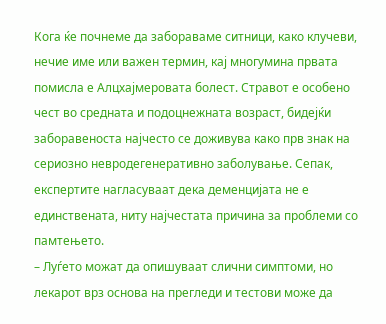Кога ќе почнеме да забораваме ситници, како клучеви, нечие име или важен термин, кај многумина првата помисла е Алцхајмеровата болест. Стравот е особено чест во средната и подоцнежната возраст, бидејќи заборавеноста најчесто се доживува како прв знак на сериозно невродегенеративно заболување. Сепак, експертите нагласуваат дека деменцијата не е единствената, ниту најчестата причина за проблеми со памтењето.
– Луѓето можат да опишуваат слични симптоми, но лекарот врз основа на прегледи и тестови може да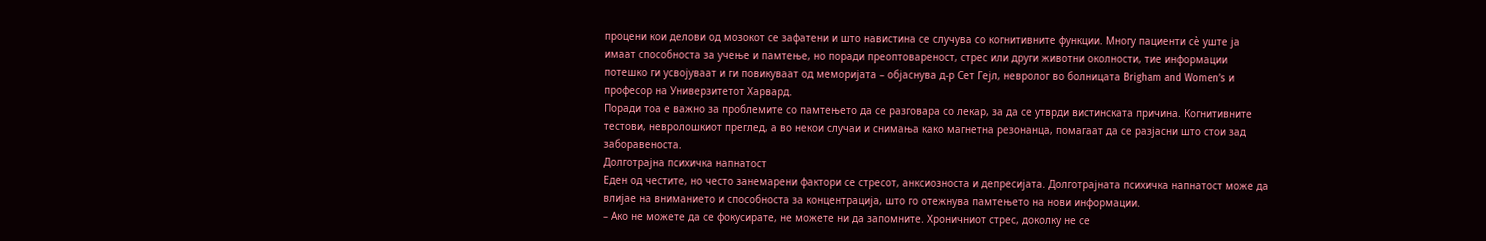процени кои делови од мозокот се зафатени и што навистина се случува со когнитивните функции. Многу пациенти сè уште ја имаат способноста за учење и памтење, но поради преоптовареност, стрес или други животни околности, тие информации потешко ги усвојуваат и ги повикуваат од меморијата – објаснува д-р Сет Гејл, невролог во болницата Brigham and Women’s и професор на Универзитетот Харвард.
Поради тоа е важно за проблемите со памтењето да се разговара со лекар, за да се утврди вистинската причина. Когнитивните тестови, невролошкиот преглед, а во некои случаи и снимања како магнетна резонанца, помагаат да се разјасни што стои зад заборавеноста.
Долготрајна психичка напнатост
Еден од честите, но често занемарени фактори се стресот, анксиозноста и депресијата. Долготрајната психичка напнатост може да влијае на вниманието и способноста за концентрација, што го отежнува памтењето на нови информации.
– Ако не можете да се фокусирате, не можете ни да запомните. Хроничниот стрес, доколку не се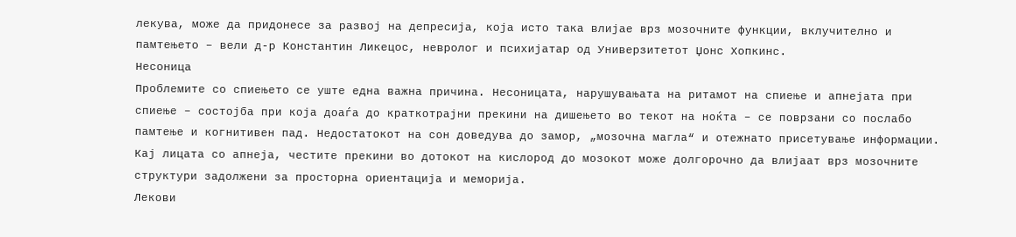лекува, може да придонесе за развој на депресија, која исто така влијае врз мозочните функции, вклучително и памтењето – вели д-р Константин Ликецос, невролог и психијатар од Универзитетот Џонс Хопкинс.
Несоница
Проблемите со спиењето се уште една важна причина. Несоницата, нарушувањата на ритамот на спиење и апнејата при спиење – состојба при која доаѓа до краткотрајни прекини на дишењето во текот на ноќта – се поврзани со послабо памтење и когнитивен пад. Недостатокот на сон доведува до замор, „мозочна магла“ и отежнато присетување информации. Кај лицата со апнеја, честите прекини во дотокот на кислород до мозокот може долгорочно да влијаат врз мозочните структури задолжени за просторна ориентација и меморија.
Лекови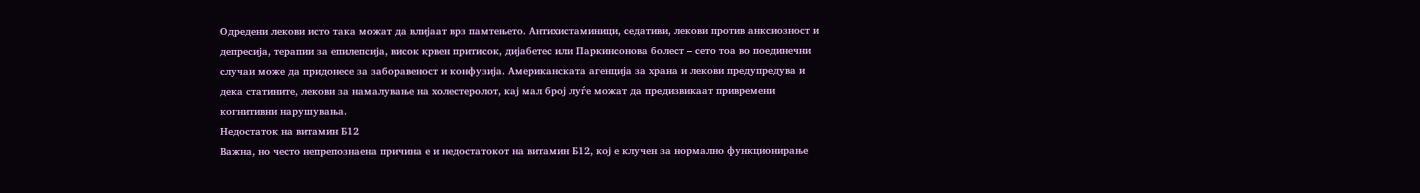Одредени лекови исто така можат да влијаат врз памтењето. Антихистаминици, седативи, лекови против анксиозност и депресија, терапии за епилепсија, висок крвен притисок, дијабетес или Паркинсонова болест – сето тоа во поединечни случаи може да придонесе за заборавеност и конфузија. Американската агенција за храна и лекови предупредува и дека статините, лекови за намалување на холестеролот, кај мал број луѓе можат да предизвикаат привремени когнитивни нарушувања.
Недостаток на витамин Б12
Важна, но често непрепознаена причина е и недостатокот на витамин Б12, кој е клучен за нормално функционирање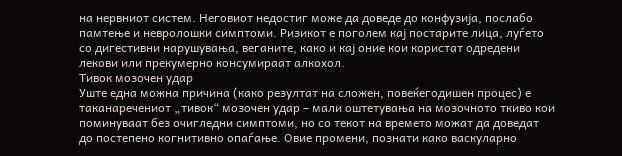на нервниот систем. Неговиот недостиг може да доведе до конфузија, послабо памтење и невролошки симптоми. Ризикот е поголем кај постарите лица, луѓето со дигестивни нарушувања, веганите, како и кај оние кои користат одредени лекови или прекумерно консумираат алкохол.
Тивок мозочен удар
Уште една можна причина (како резултат на сложен, повеќегодишен процес) е таканаречениот „тивок“ мозочен удар – мали оштетувања на мозочното ткиво кои поминуваат без очигледни симптоми, но со текот на времето можат да доведат до постепено когнитивно опаѓање. Овие промени, познати како васкуларно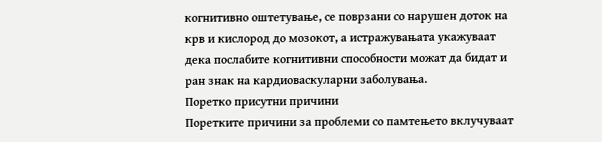когнитивно оштетување, се поврзани со нарушен доток на крв и кислород до мозокот, а истражувањата укажуваат дека послабите когнитивни способности можат да бидат и ран знак на кардиоваскуларни заболувања.
Поретко присутни причини
Поретките причини за проблеми со памтењето вклучуваат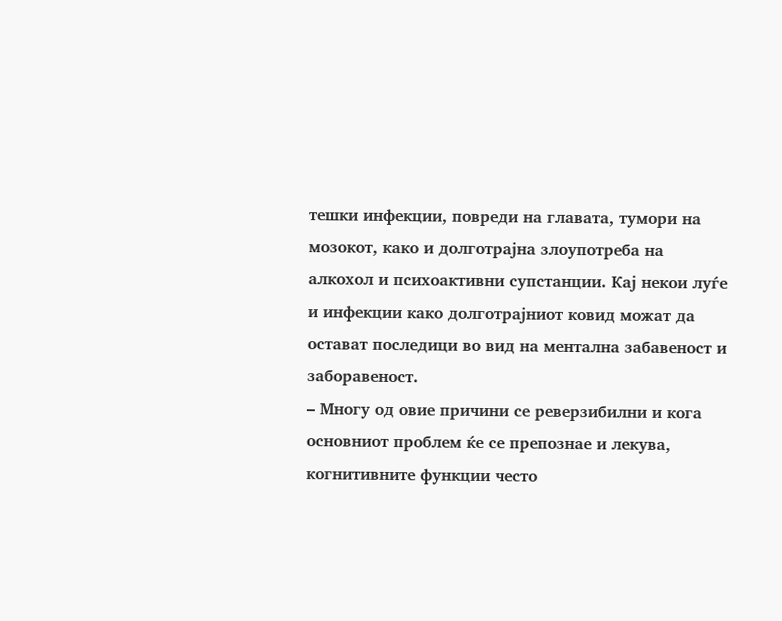тешки инфекции, повреди на главата, тумори на мозокот, како и долготрајна злоупотреба на алкохол и психоактивни супстанции. Кај некои луѓе и инфекции како долготрајниот ковид можат да остават последици во вид на ментална забавеност и заборавеност.
– Многу од овие причини се реверзибилни и кога основниот проблем ќе се препознае и лекува, когнитивните функции често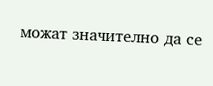можат значително да се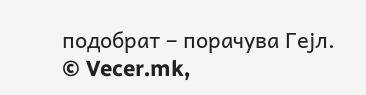подобрат – порачува Гејл.
© Vecer.mk,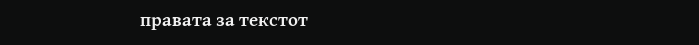правата за текстот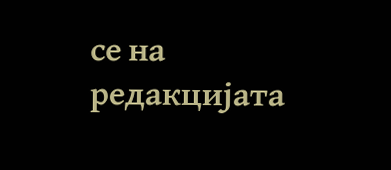се на редакцијата